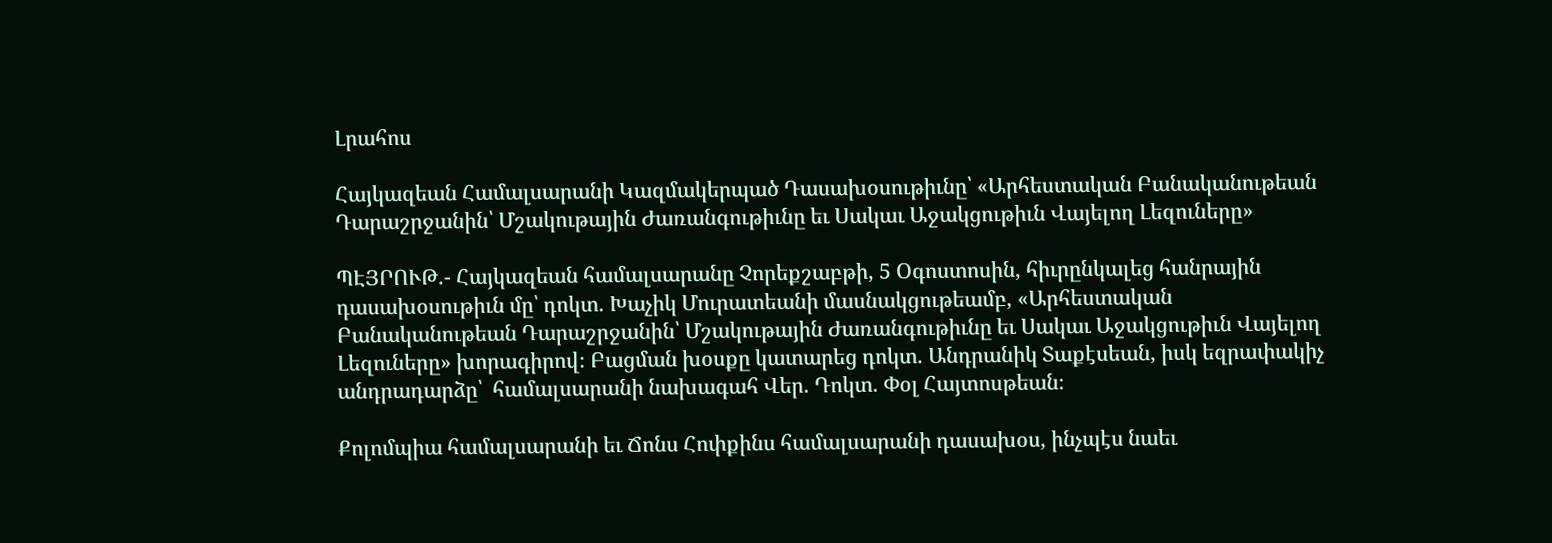Լրահոս

Հայկազեան Համալսարանի Կազմակերպած Դասախօսութիւնը՝ «Արհեստական Բանականութեան Դարաշրջանին՝ Մշակութային Ժառանգութիւնը եւ Սակաւ Աջակցութիւն Վայելող Լեզուները»

ՊԷՅՐՈՒԹ.- Հայկազեան համալսարանը Չորեքշաբթի, 5 Օգոստոսին, հիւրընկալեց հանրային դասախօսութիւն մը՝ դոկտ. Խաչիկ Մուրատեանի մասնակցութեամբ, «Արհեստական Բանականութեան Դարաշրջանին՝ Մշակութային Ժառանգութիւնը եւ Սակաւ Աջակցութիւն Վայելող Լեզուները» խորագիրով։ Բացման խօսքը կատարեց դոկտ. Անդրանիկ Տաքէսեան, իսկ եզրափակիչ անդրադարձը՝  համալսարանի նախագահ Վեր. Դոկտ. Փօլ Հայտոսթեան։

Քոլոմպիա համալսարանի եւ Ճոնս Հոփքինս համալսարանի դասախօս, ինչպէս նաեւ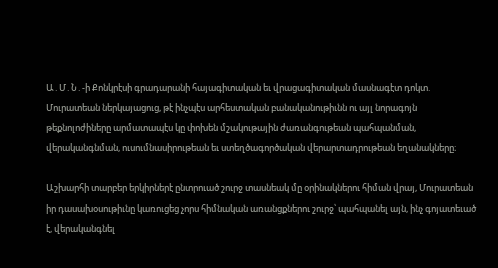Ա․Մ․Ն․-ի Քոնկրէսի գրադարանի հայագիտական եւ վրացագիտական մասնագէտ դոկտ. Մուրատեան ներկայացուց, թէ ինչպէս արհեստական բանականութիւնն ու այլ նորագոյն թեքնոլոժիները արմատապէս կը փոխեն մշակութային ժառանգութեան պահպանման, վերականգնման, ուսումնասիրութեան եւ ստեղծագործական վերարտադրութեան եղանակները։

Աշխարհի տարբեր երկիրներէ ընտրուած շուրջ տասնեակ մը օրինակներու հիման վրայ, Մուրատեան իր դասախօսութիւնը կառուցեց չորս հիմնական առանցքներու շուրջ՝ պահպանել այն, ինչ գոյատեւած է, վերականգնել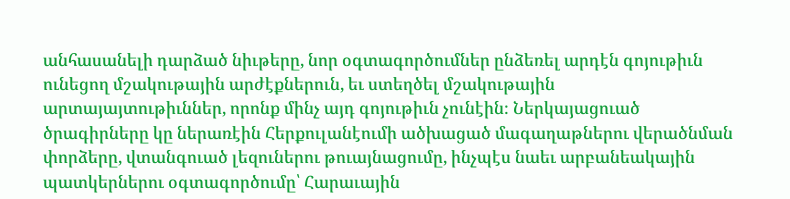անհասանելի դարձած նիւթերը, նոր օգտագործումներ ընձեռել արդէն գոյութիւն ունեցող մշակութային արժէքներուն, եւ ստեղծել մշակութային արտայայտութիւններ, որոնք մինչ այդ գոյութիւն չունէին։ Ներկայացուած ծրագիրները կը ներառէին Հերքուլանէումի ածխացած մագաղաթներու վերածնման փորձերը, վտանգուած լեզուներու թուայնացումը, ինչպէս նաեւ արբանեակային պատկերներու օգտագործումը՝ Հարաւային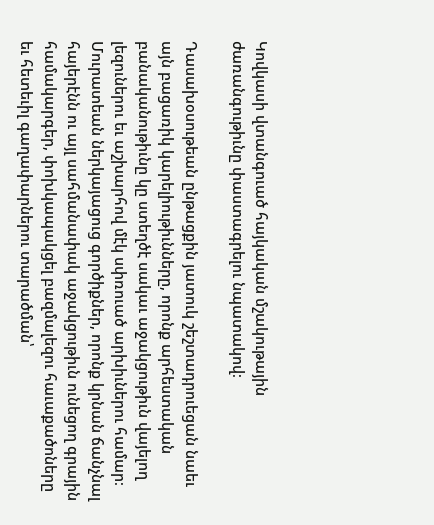Կովկասի վտանգուած հայկական մշակութային ժառանգութիւնը փաստագրելու նպատակով։

Դասախօսութեան ընթացքին յատուկ շեշտադրուեցան նաեւ այն բացառիկ կարելիութիւնները, որոնք արհեստական բանականութիւնը կը ստեղծէ սակաւ աջակցութիւն վայելող լեզուներու եւ աշխարհով մէկ սփռուած արխիւներու համար։ Մուրատեան ներկայացուց գործիքներ, որոնք կրնան ճանչնալ հայերէնն ու այլ սահմանափակ աջակցութիւն ունեցող գրային համակարգեր, փոխկապակցել բազմալեզու հաւաքածոները եւ հետեւիլ գաղափարներու տարածման՝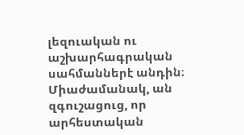լեզուական ու աշխարհագրական սահմաններէ անդին։ Միաժամանակ, ան զգուշացուց, որ արհեստական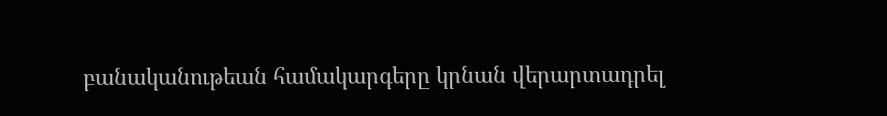բանականութեան համակարգերը կրնան վերարտադրել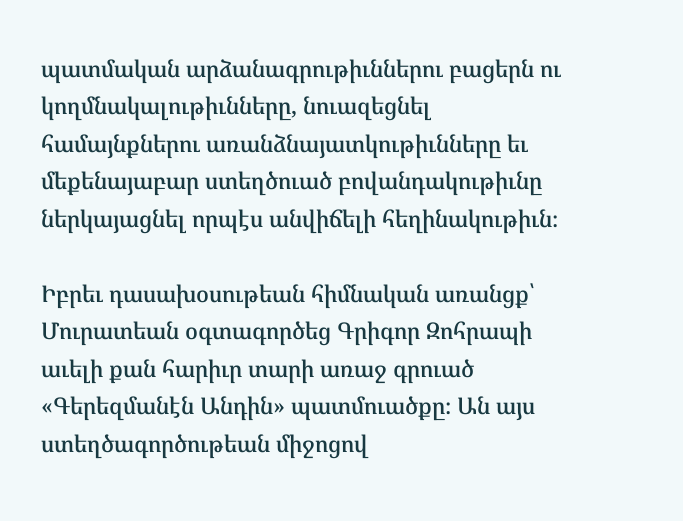պատմական արձանագրութիւններու բացերն ու կողմնակալութիւնները, նուազեցնել համայնքներու առանձնայատկութիւնները եւ մեքենայաբար ստեղծուած բովանդակութիւնը ներկայացնել որպէս անվիճելի հեղինակութիւն։

Իբրեւ դասախօսութեան հիմնական առանցք՝ Մուրատեան օգտագործեց Գրիգոր Զոհրապի աւելի քան հարիւր տարի առաջ գրուած «Գերեզմանէն Անդին» պատմուածքը։ Ան այս ստեղծագործութեան միջոցով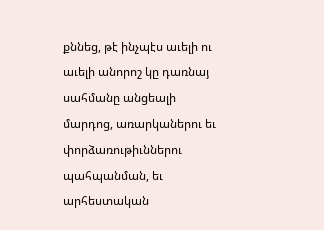քննեց, թէ ինչպէս աւելի ու աւելի անորոշ կը դառնայ սահմանը անցեալի մարդոց, առարկաներու եւ փորձառութիւններու պահպանման, եւ արհեստական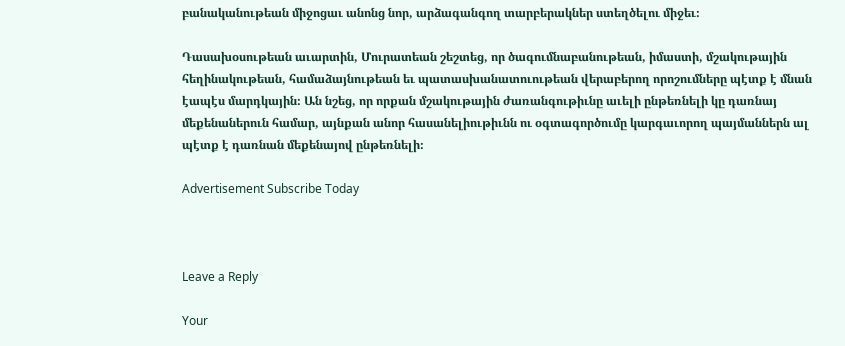բանականութեան միջոցաւ անոնց նոր, արձագանգող տարբերակներ ստեղծելու միջեւ։

Դասախօսութեան աւարտին, Մուրատեան շեշտեց, որ ծագումնաբանութեան, իմաստի, մշակութային հեղինակութեան, համաձայնութեան եւ պատասխանատուութեան վերաբերող որոշումները պէտք է մնան էապէս մարդկային։ Ան նշեց, որ որքան մշակութային ժառանգութիւնը աւելի ընթեռնելի կը դառնայ մեքենաներուն համար, այնքան անոր հասանելիութիւնն ու օգտագործումը կարգաւորող պայմաններն ալ պէտք է դառնան մեքենայով ընթեռնելի։

Advertisement Subscribe Today



Leave a Reply

Your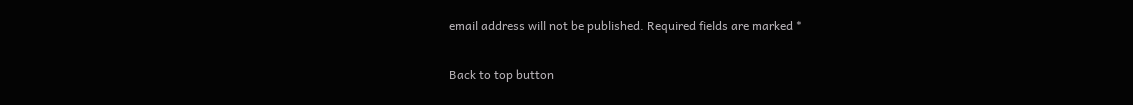email address will not be published. Required fields are marked *

Back to top button